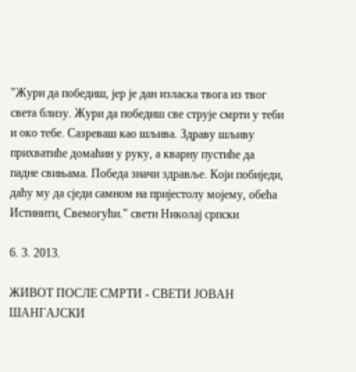"Жури да победиш, јер је дан изласка твога из твог света близу. Жури да победиш све струје смрти у теби и око тебе. Сазреваш као шљива. Здраву шљиву прихватиће домаћин у руку, а кварну пустиће да падне свињама. Победа значи здравље. Који побиједи, даћу му да сједи самном на пријестолу мојему, обећа Истинити, Свемогући." свети Николај српски

6. 3. 2013.

ЖИВОТ ПОСЛЕ СМРТИ - СВЕТИ ЈОВАН ШАНГАЈСКИ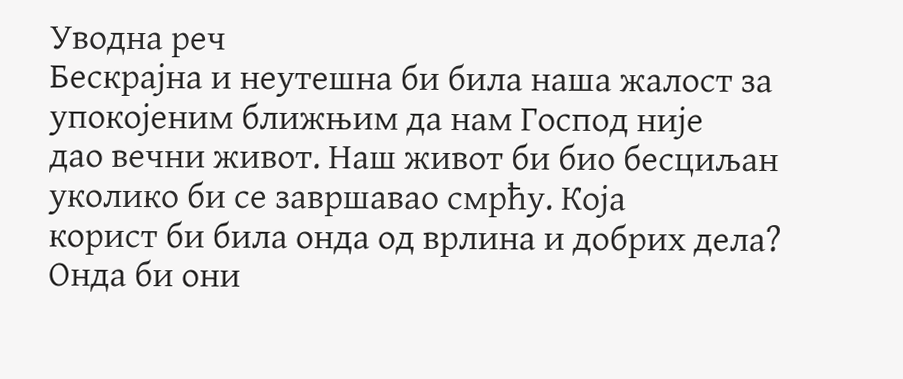Уводна реч
Бескрајна и неутешна би била наша жалост за упокојеним ближњим да нам Господ није
дао вечни живот. Наш живот би био бесциљан уколико би се завршавао смрћу. Која
корист би била онда од врлина и добрих дела? Онда би они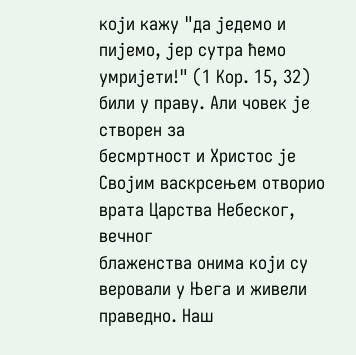који кажу "да једемо и
пијемо, јер сутра ћемо умријети!" (1 Кор. 15, 32) били у праву. Али човек је створен за
бесмртност и Христос је Својим васкрсењем отворио врата Царства Небеског, вечног
блаженства онима који су веровали у Њега и живели праведно. Наш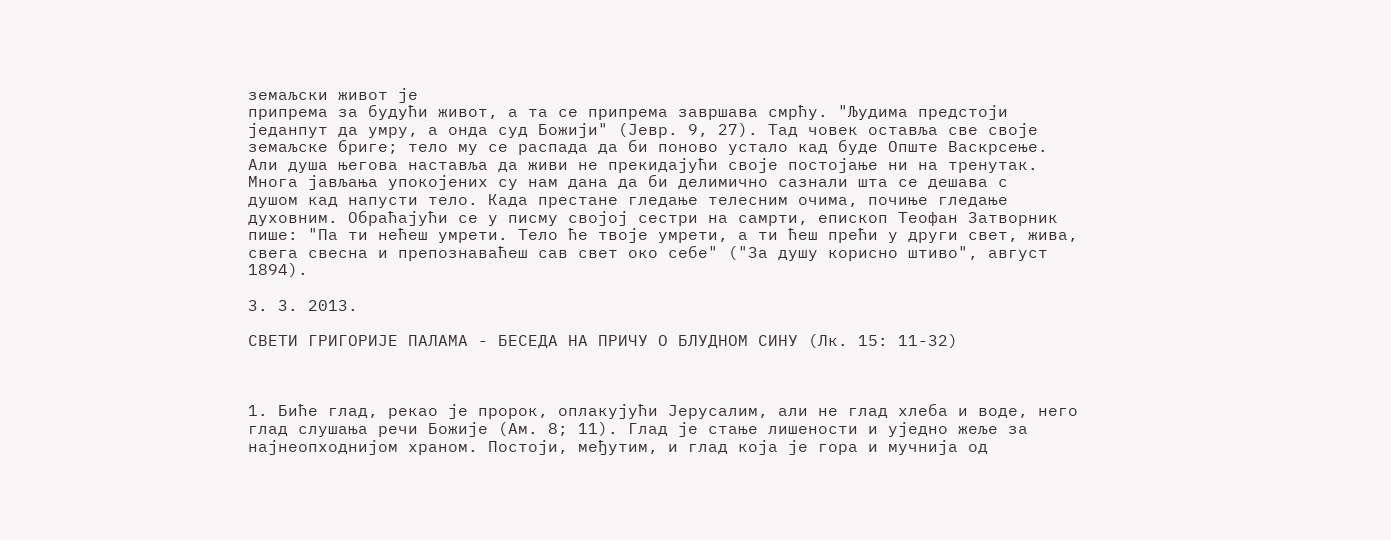земаљски живот је
припрема за будући живот, а та се припрема завршава смрћу. "Људима предстоји
једанпут да умру, а онда суд Божији" (Јевр. 9, 27). Тад човек оставља све своје
земаљске бриге; тело му се распада да би поново устало кад буде Опште Васкрсење.
Али душа његова наставља да живи не прекидајући своје постојање ни на тренутак.
Многа јављања упокојених су нам дана да би делимично сазнали шта се дешава с
душом кад напусти тело. Када престане гледање телесним очима, почиње гледање
духовним. Обраћајући се у писму својој сестри на самрти, епископ Теофан Затворник
пише: "Па ти нећеш умрети. Тело ће твоје умрети, а ти ћеш прећи у други свет, жива,
свега свесна и препознаваћеш сав свет око себе" ("За душу корисно штиво", август
1894).

3. 3. 2013.

СВЕТИ ГРИГОРИЈЕ ПАЛАМА - БЕСЕДА НА ПРИЧУ О БЛУДНОМ СИНУ (Лк. 15: 11-32)



1. Биће глад, рекао је пророк, оплакујући Јерусалим, али не глад хлеба и воде, него
глад слушања речи Божије (Ам. 8; 11). Глад је стање лишености и уједно жеље за
најнеопходнијом храном. Постоји, међутим, и глад која је гора и мучнија од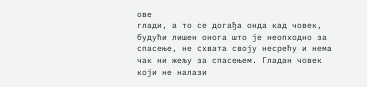ове
глади, а то се догађа онда кад човек, будући лишен онога што је неопходно за
спасење, не схвата своју несрећу и нема чак ни жељу за спасењем. Гладан човек
који не налази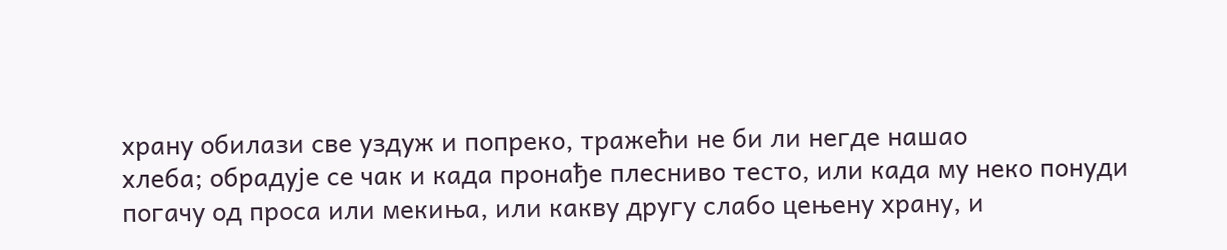храну обилази све уздуж и попреко, тражећи не би ли негде нашао
хлеба; обрадује се чак и када пронађе плесниво тесто, или када му неко понуди
погачу од проса или мекиња, или какву другу слабо цењену храну, и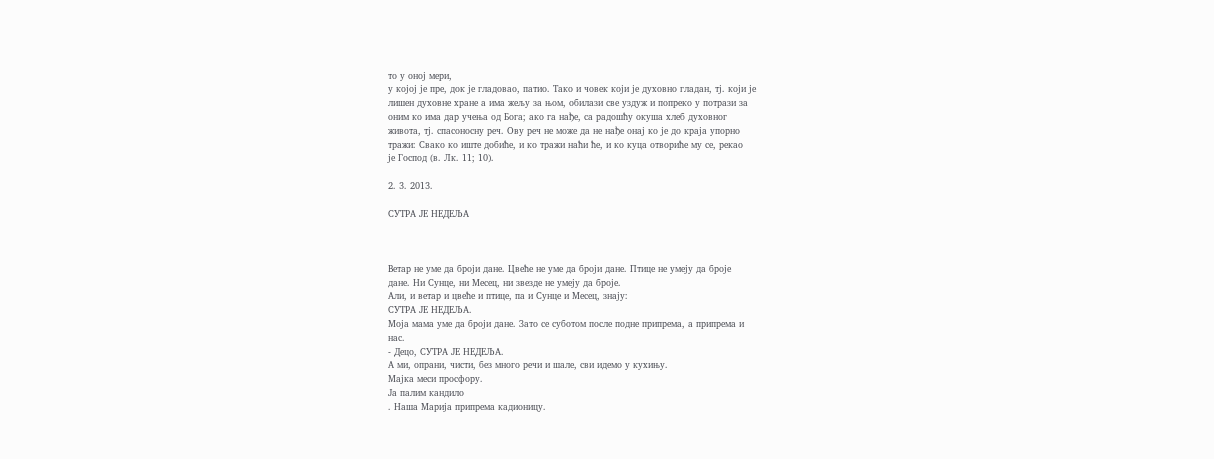то у оној мери,
у којој је пре, док је гладовао, патио. Тако и човек који је духовно гладан, тј. који је
лишен духовне хране а има жељу за њом, обилази све уздуж и попреко у потрази за
оним ко има дар учења од Бога; ако га нађе, са радошћу окуша хлеб духовног
живота, тј. спасоносну реч. Ову реч не може да не нађе онај ко је до краја упорно
тражи: Свако ко иште добиће, и ко тражи наћи ће, и ко куца отвориће му се, рекао
је Господ (в. Лк. 11; 10).

2. 3. 2013.

СУТРА ЈЕ НЕДЕЉА



Ветар не уме да броји дане. Цвеће не уме да броји дане. Птице не умеју да броје
дане. Ни Сунце, ни Месец, ни звезде не умеју да броје.
Али, и ветар и цвеће и птице, па и Сунце и Месец, знају:
СУТРА ЈЕ НЕДЕЉА.
Моја мама уме да броји дане. Зато се суботом после подне припрема, а припрема и
нас.
- Децо, СУТРА ЈЕ НЕДЕЉА.
А ми, опрани, чисти, без много речи и шале, сви идемо у кухињу.
Мајка меси просфору.
Ја палим кандило
. Наша Марија припрема кадионицу.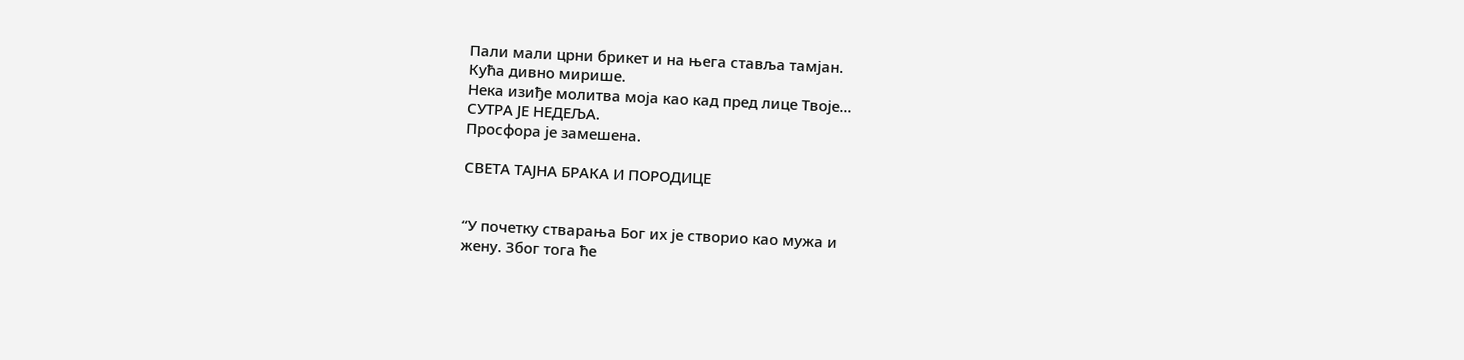Пали мали црни брикет и на њега ставља тамјан.
Кућа дивно мирише.
Нека изиђе молитва моја као кад пред лице Твоје...
СУТРА ЈЕ НЕДЕЉА.
Просфора је замешена.

СВЕТА ТАЈНА БРАКА И ПОРОДИЦЕ


“У почетку стварања Бог их је створио као мужа и
жену. Због тога ће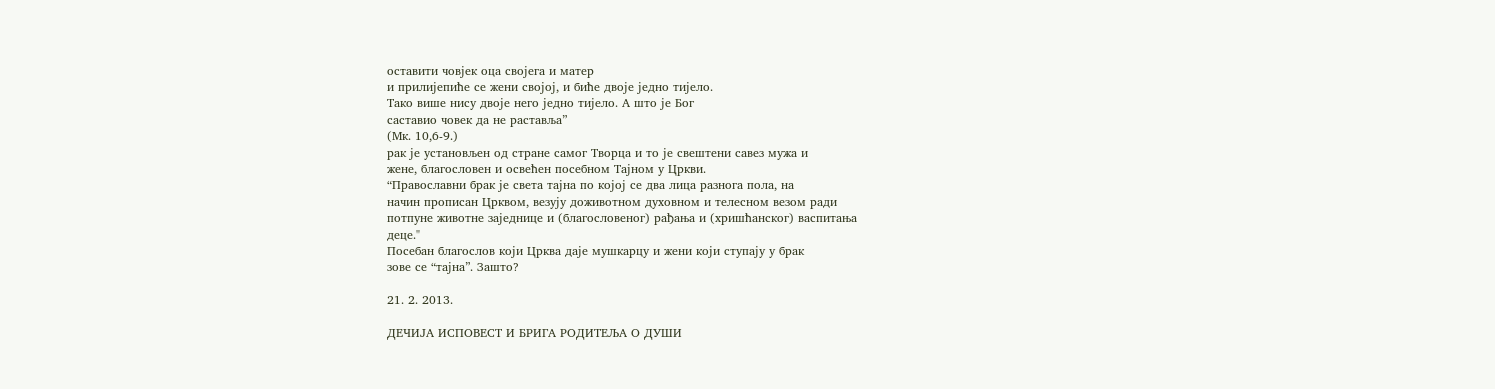оставити човјек оца својега и матер
и прилијепиће се жени својој, и биће двоје једно тијело.
Тако више нису двоје него једно тијело. А што је Бог
саставио човек да не раставља”
(Мк. 10,6-9.)
рак је установљен од стране самог Творца и то је свештени савез мужа и
жене, благословен и освећен посебном Тајном у Цркви.
“Православни брак је света тајна по којој се два лица разнога пола, на
начин прописан Црквом, везују доживотном духовном и телесном везом ради
потпуне животне заједнице и (благословеног) рађања и (хришћанског) васпитања
деце."
Посебан благослов који Црква даје мушкарцу и жени који ступају у брак
зове се “тајна”. Зашто?

21. 2. 2013.

ДЕЧИЈА ИСПОВЕСТ И БРИГА РОДИТЕЉА О ДУШИ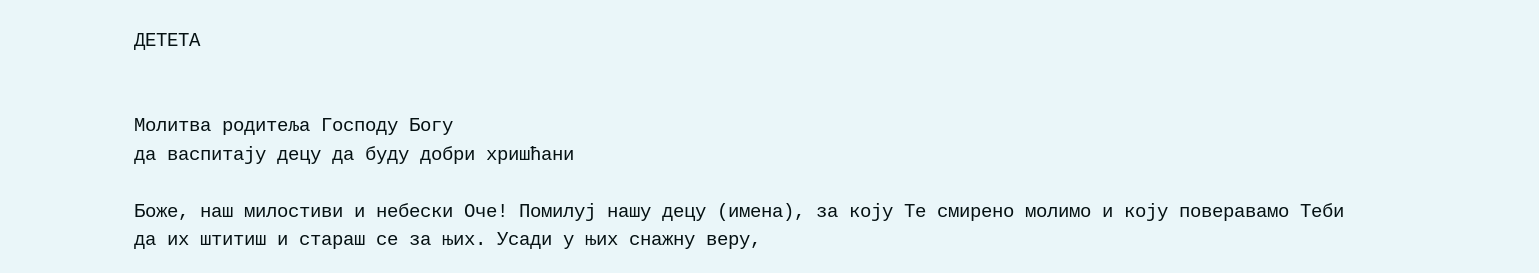ДЕТЕТА


Молитва родитеља Господу Богу
да васпитају децу да буду добри хришћани

Боже, наш милостиви и небески Оче! Помилуј нашу децу (имена), за коју Те смирено молимо и коју поверавамо Теби да их штитиш и стараш се за њих. Усади у њих снажну веру,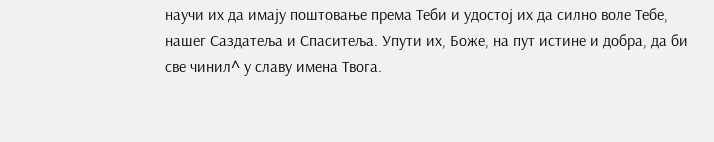научи их да имају поштовање према Теби и удостој их да силно воле Тебе, нашег Саздатеља и Спаситеља. Упути их, Боже, на пут истине и добра, да би све чинил^ у славу имена Твога.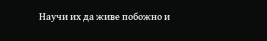Научи их да живе побожно и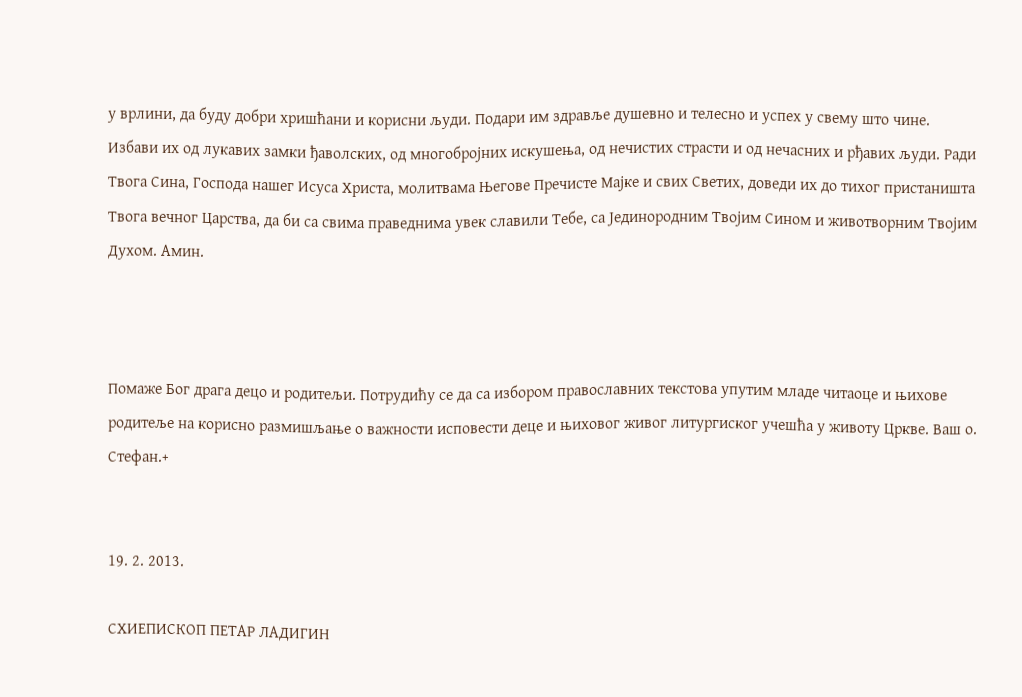у врлини, да буду добри хришћани и корисни људи. Подари им здравље душевно и телесно и успех у свему што чине. Избави их од лукавих замки ђаволских, од многобројних искушења, од нечистих страсти и од нечасних и рђавих људи. Ради Твога Сина, Господа нашег Исуса Христа, молитвама Његове Пречисте Мајке и свих Светих, доведи их до тихог пристаништа Твога вечног Царства, да би са свима праведнима увек славили Тебе, са Јединородним Твојим Сином и животворним Твојим Духом. Амин.



Помаже Бог драга децо и родитељи. Потрудићу се да са избором православних текстова упутим младе читаоце и њихове родитеље на корисно размишљање о важности исповести деце и њиховог живог литургиског учешћа у животу Цркве. Ваш о. Стефан.+


19. 2. 2013.

СХИЕПИСКОП ПЕТАР ЛАДИГИН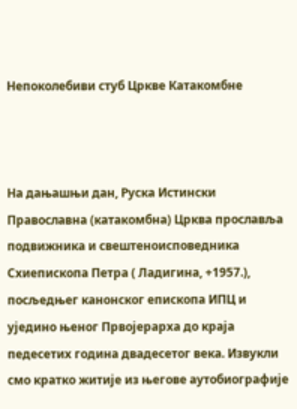Непоколебиви стуб Цркве Катакомбне



На дањашњи дан, Руска Истински Православна (катакомбна) Црква прославља подвижника и свештеноисповедника Схиепископа Петра ( Ладигина, +1957.), посљедњег канонског епископа ИПЦ и уједино њеног Првојерарха до краја педесетих година двадесетог века. Извукли смо кратко житије из његове аутобиографије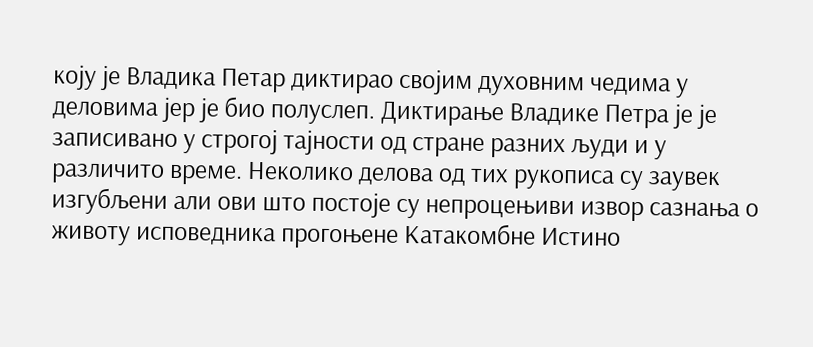коју је Владика Петар диктирао својим духовним чедима у деловима јер је био полуслеп. Диктирање Владике Петра је је записивано у строгој тајности од стране разних људи и у различито време. Неколико делова од тих рукописа су заувек изгубљени али ови што постоје су непроцењиви извор сазнања о животу исповедника прогоњене Катакомбне Истино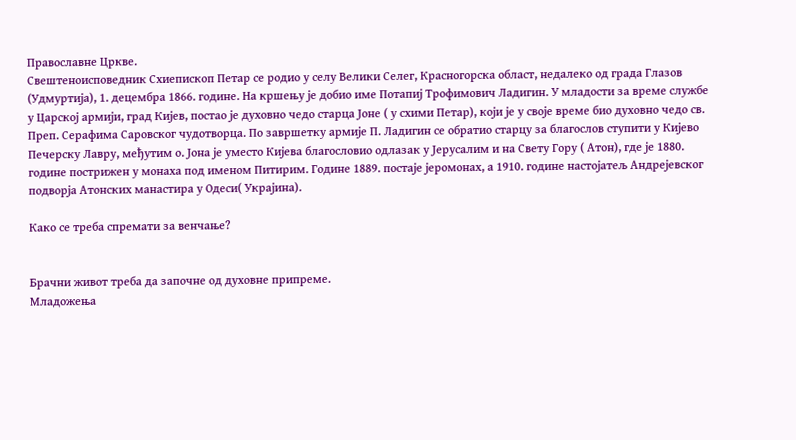Православне Цркве.
Свештеноисповедник Схиепископ Петар се родио у селу Велики Селег, Красногорска област, недалеко од града Глазов (Удмуртија), 1. децембра 1866. године. На кршењу је добио име Потапиј Трофимович Ладигин. У младости за време службе у Царској армији, град Кијев, постао је духовно чедо старца Јоне ( у схими Петар), који је у своје време био духовно чедо св. Преп. Серафима Саровског чудотворца. По завршетку армије П. Ладигин се обратио старцу за благослов ступити у Кијево Печерску Лавру, међутим о. Јона је уместо Кијева благословио одлазак у Јерусалим и на Свету Гору ( Атон), где је 1880. године пострижен у монаха под именом Питирим. Године 1889. постаје јеромонах, а 1910. године настојатељ Андрејевског подворја Атонских манастира у Одеси( Украјина).

Како се треба спремати за венчање?


Брачни живот треба да започне од духовне припреме.
Младожења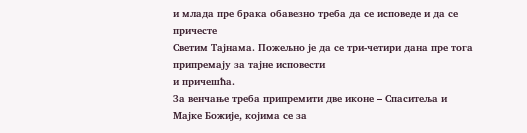и млада пре брака обавезно треба да се исповеде и да се причесте
Светим Тајнама. Пожељно је да се три-четири дана пре тога припремају за тајне исповести
и причешћа.
За венчање треба припремити две иконе – Спаситеља и Мајке Божије, којима се за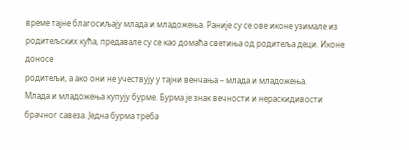време тајне благосиљају млада и младожења. Раније су се ове иконе узимале из
родитељских кућа, предавале су се као домаћа светиња од родитеља деци. Иконе доносе
родитељи, а ако они не учествују у тајни венчања – млада и младожења.
Млада и младожења купују бурме. Бурма је знак вечности и нераскидивости
брачног савеза. Једна бурма треба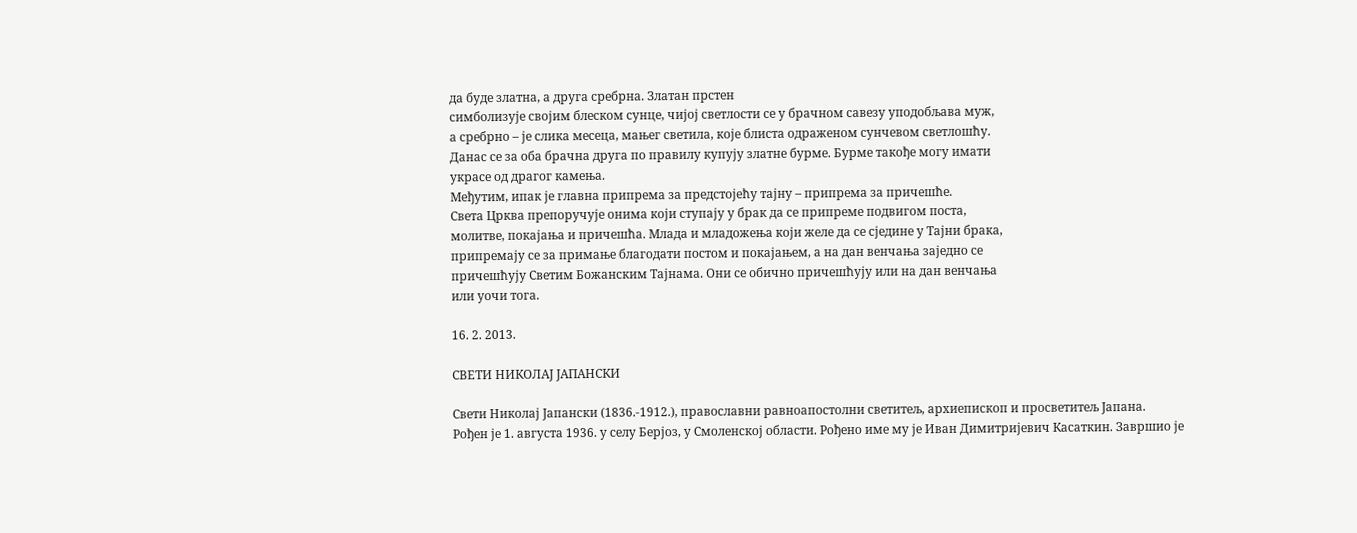да буде златна, а друга сребрна. Златан прстен
симболизује својим блеском сунце, чијој светлости се у брачном савезу уподобљава муж,
а сребрно – је слика месеца, мањег светила, које блиста одраженом сунчевом светлошћу.
Данас се за оба брачна друга по правилу купују златне бурме. Бурме такође могу имати
украсе од драгог камења.
Међутим, ипак је главна припрема за предстојећу тајну – припрема за причешће.
Света Црква препоручује онима који ступају у брак да се припреме подвигом поста,
молитве, покајања и причешћа. Млада и младожења који желе да се сједине у Тајни брака,
припремају се за примање благодати постом и покајањем, а на дан венчања заједно се
причешћују Светим Божанским Тајнама. Они се обично причешћују или на дан венчања
или уочи тога.

16. 2. 2013.

СВЕТИ НИКОЛАЈ ЈАПАНСКИ

Свети Николај Јапански (1836.-1912.), православни равноапостолни светитељ, архиепископ и просветитељ Јапана.
Рођен је 1. августа 1936. у селу Берјоз, у Смоленској области. Рођено име му је Иван Димитријевич Касаткин. Завршио је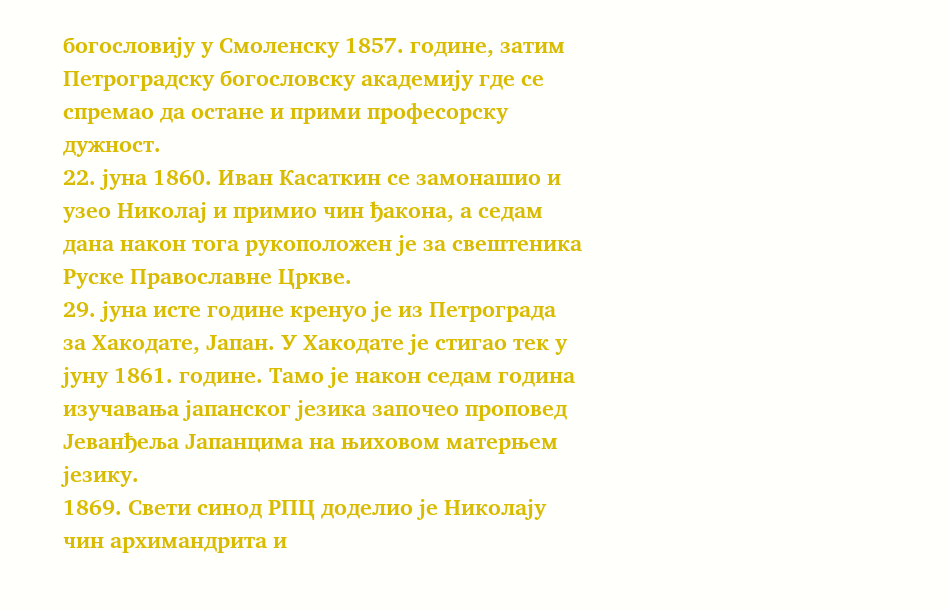богословију у Смоленску 1857. године, затим Петроградску богословску академију где се спремао да остане и прими професорску дужност.
22. јуна 1860. Иван Касаткин се замонашио и узео Николај и примио чин ђакона, а седам дана након тога рукоположен је за свештеника Руске Православне Цркве.
29. јуна исте године кренуо је из Петрограда за Хакодате, Јапан. У Хакодате је стигао тек у јуну 1861. године. Тамо је након седам година изучавања јапанског језика започео проповед Јеванђеља Јапанцима на њиховом матерњем језику.
1869. Свети синод РПЦ доделио је Николају чин архимандрита и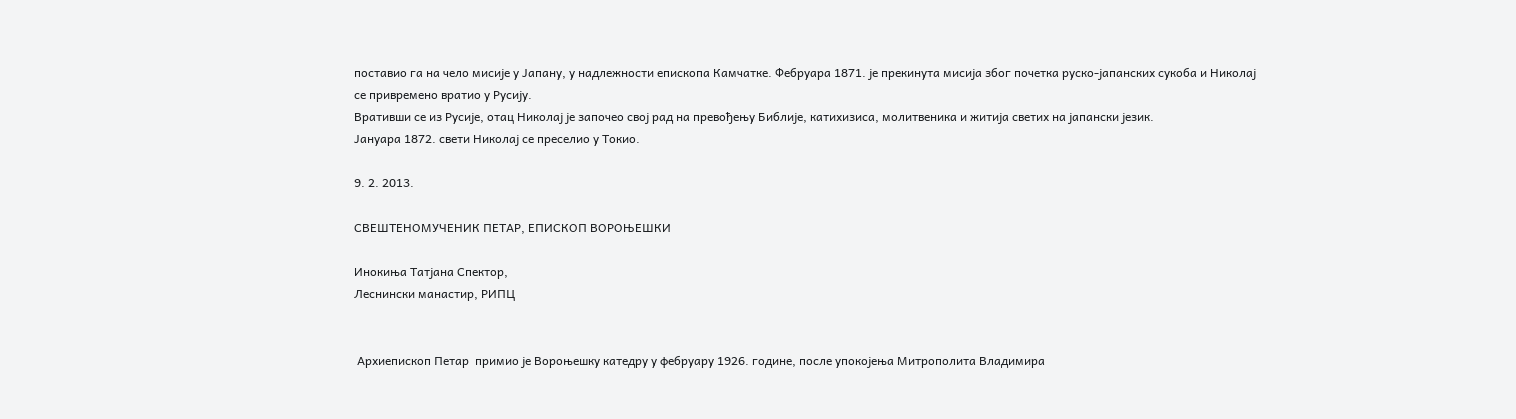поставио га на чело мисије у Јапану, у надлежности епископа Камчатке. Фебруара 1871. је прекинута мисија због почетка руско-јапанских сукоба и Николај се привремено вратио у Русију.
Вративши се из Русије, отац Николај је започео свој рад на превођењу Библије, катихизиса, молитвеника и житија светих на јапански језик.
Јануара 1872. свети Николај се преселио у Токио.

9. 2. 2013.

СВЕШТЕНОМУЧЕНИК ПЕТАР, ЕПИСКОП ВОРОЊЕШКИ

Инокиња Татјана Спектор,
Леснински манастир, РИПЦ


 Aрхиепископ Петар  примио је Вороњешку катедру у фебруару 1926. године, после упокојења Митрополита Владимира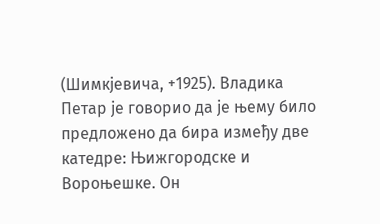(Шимкјевича, +1925). Владика Петар је говорио да је њему било предложено да бира између две катедре: Њижгородске и Вороњешке. Он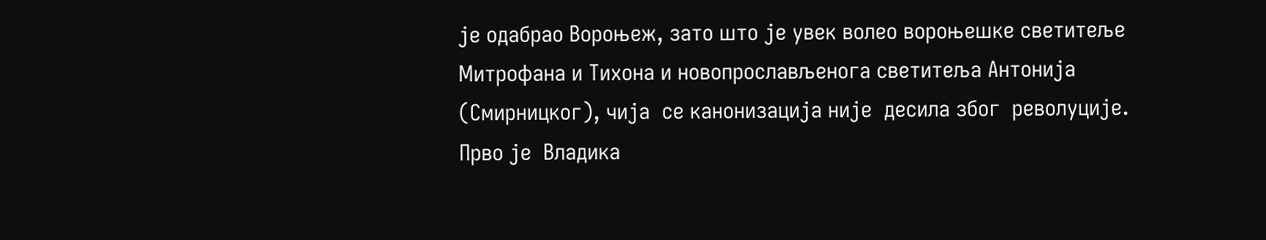је одабрао Вороњеж, зато што је увек волео вороњешке светитеље Митрофана и Тихона и новопрослављенога светитеља Антонија (Смирницког), чија  се канонизација није  десила због  револуције.
Прво је  Владика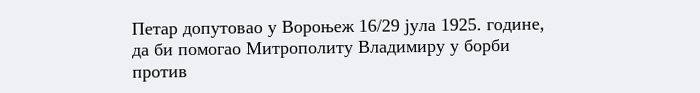Петар допутовао у Вороњеж 16/29 јула 1925. године, да би помогао Митрополиту Владимиру у борби против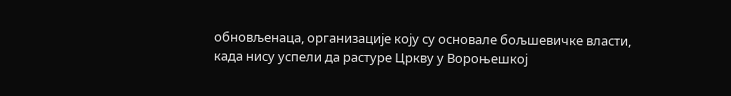обновљенаца, организације коју су основале бољшевичке власти, када нису успели да растуре Цркву у Вороњешкој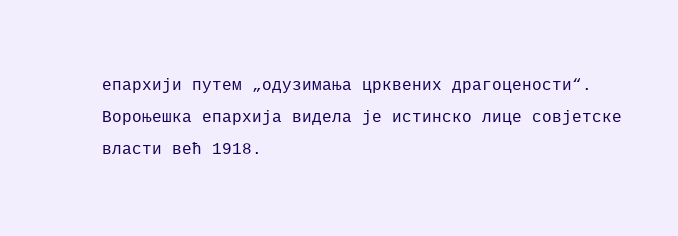епархији путем „одузимања црквених драгоцености“. Вороњешка епархија видела је истинско лице совјетске власти већ 1918.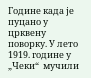Године када је пуцано у црквену поворку. У лето 1919. године у „Чеки“  мучили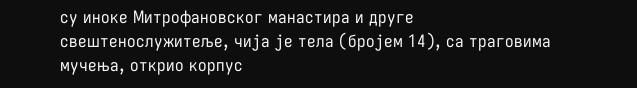су иноке Митрофановског манастира и друге свештенослужитеље, чија је тела (бројем 14), са траговима мучења, открио корпус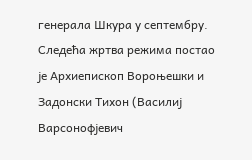генерала Шкура у септембру. Следећа жртва режима постао је Архиепископ Вороњешки и Задонски Тихон (Василиј Варсонофјевич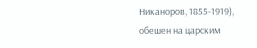Никаноров, 1855-1919), обешен на царским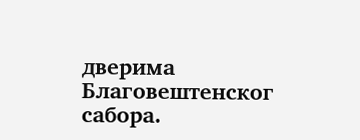дверима Благовештенског сабора.